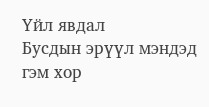Үйл явдал
Бусдын эрүүл мэндэд гэм хор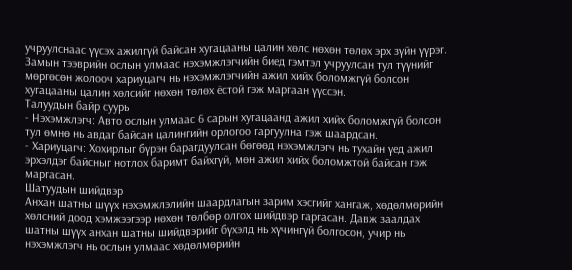учруулснаас үүсэх ажилгүй байсан хугацааны цалин хөлс нөхөн төлөх эрх зүйн үүрэг. Замын тээврийн ослын улмаас нэхэмжлэгчийн биед гэмтэл учруулсан тул түүнийг мөргөсөн жолооч хариуцагч нь нэхэмжлэгчийн ажил хийх боломжгүй болсон хугацааны цалин хөлсийг нөхөн төлөх ёстой гэж маргаан үүссэн.
Талуудын байр суурь
- Нэхэмжлэгч: Авто ослын улмаас 6 сарын хугацаанд ажил хийх боломжгүй болсон тул өмнө нь авдаг байсан цалингийн орлогоо гаргуулна гэж шаардсан.
- Хариуцагч: Хохирлыг бүрэн барагдуулсан бөгөөд нэхэмжлэгч нь тухайн үед ажил эрхэлдэг байсныг нотлох баримт байхгүй, мөн ажил хийх боломжтой байсан гэж маргасан.
Шатуудын шийдвэр
Анхан шатны шүүх нэхэмжлэлийн шаардлагын зарим хэсгийг хангаж, хөдөлмөрийн хөлсний доод хэмжээгээр нөхөн төлбөр олгох шийдвэр гаргасан. Давж заалдах шатны шүүх анхан шатны шийдвэрийг бүхэлд нь хүчингүй болгосон, учир нь нэхэмжлэгч нь ослын улмаас хөдөлмөрийн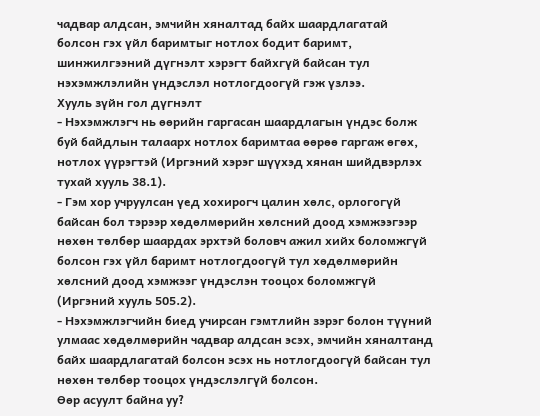чадвар алдсан, эмчийн хяналтад байх шаардлагатай болсон гэх үйл баримтыг нотлох бодит баримт, шинжилгээний дүгнэлт хэрэгт байхгүй байсан тул нэхэмжлэлийн үндэслэл нотлогдоогүй гэж үзлээ.
Хууль зүйн гол дүгнэлт
- Нэхэмжлэгч нь өөрийн гаргасан шаардлагын үндэс болж буй байдлын талаарх нотлох баримтаа өөрөө гаргаж өгөх, нотлох үүрэгтэй (Иргэний хэрэг шүүхэд хянан шийдвэрлэх тухай хууль 38.1).
- Гэм хор учруулсан үед хохирогч цалин хөлс, орлогогүй байсан бол тэрээр хөдөлмөрийн хөлсний доод хэмжээгээр нөхөн төлбөр шаардах эрхтэй боловч ажил хийх боломжгүй болсон гэх үйл баримт нотлогдоогүй тул хөдөлмөрийн хөлсний доод хэмжээг үндэслэн тооцох боломжгүй (Иргэний хууль 505.2).
- Нэхэмжлэгчийн биед учирсан гэмтлийн зэрэг болон түүний улмаас хөдөлмөрийн чадвар алдсан эсэх, эмчийн хяналтанд байх шаардлагатай болсон эсэх нь нотлогдоогүй байсан тул нөхөн төлбөр тооцох үндэслэлгүй болсон.
Өөр асуулт байна уу?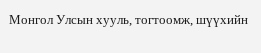Монгол Улсын хууль, тогтоомж, шүүхийн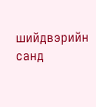шийдвэрийн санд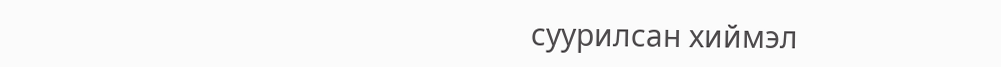суурилсан хиймэл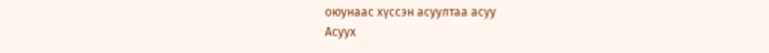оюунаас хүссэн асуултаа асуу
Асуух